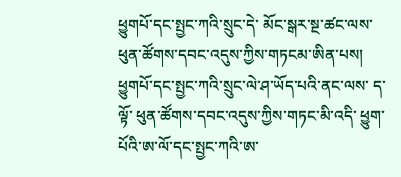ཕྱུགཔོ་དང་སྤྱང་ཀའི་སྲུང་དེ་ མོང་སྒར་སྔ་ཚང་ལས་ ཕུན་ཚོགས་དབང་འདུས་ཀྱིས་གཏངམ་ཨིན་པས། ཕྱུགཔོ་དང་སྤྱང་ཀའི་སྲུང་ལེ་ཤ་ཡོད་པའི་ནང་ལས་ ད་ལྟོ་ ཕུན་ཚོགས་དབང་འདུས་ཀྱིས་གཏང་མི་འདི་ ཕྱུག་པོའི་ཨ་ལོ་དང་སྤྱང་ཀའི་ཨ་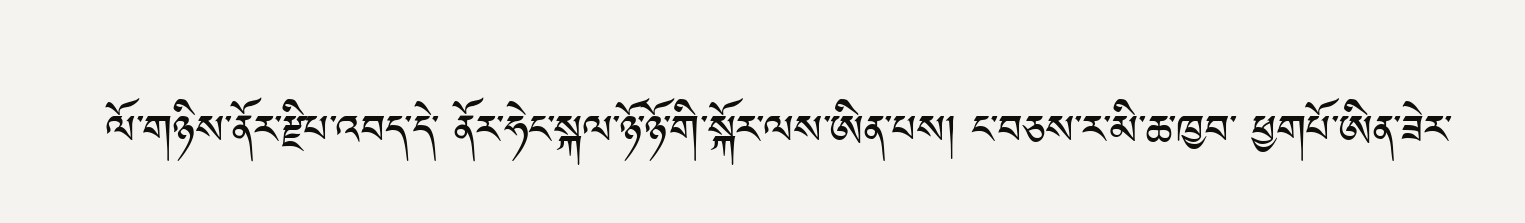ལོ་གཉིས་ནོར་རྫིཔ་འབད་དེ་ ནོར་ཧེང་སྐལ་ཉོ་ཉོ་གི་སྐོར་ལས་ཨིན་པས། ང་བཅས་ར་མི་ཆ་ཁྱབ་ ཕྱགཔོ་ཨིན་ཟེར་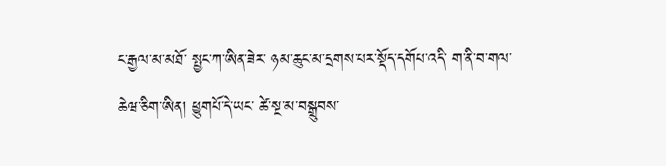ང་རྒྱལ་མ་མཐོ་ སྤྱང་ཀ་ཨིན་ཟེར་ ཉམ་ཆུང་མ་དྲགས་པར་སྡོད་དགོཔ་འདི་ ག་ནི་བ་གལ་ཆེཝ་ཅིག་ཨིན། ཕྱུགཔོ་དེ་ཡང་ ཚེ་སྔ་མ་བསྒྲུབས་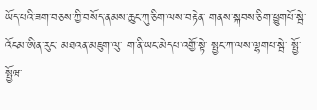ཡོད་པའི་ཟག་བཅས་ཀྱི་བསོད་ནམས་ཆུང་ཀུ་ཅིག་ལས་བརྟེན་ གནས་སྐབས་ཅིག་ཕྱུགཔོ་སྦེ་འོངམ་ཨིན་རུང་ མཐའན་མཇུག་ལུ་ ག་ནི་ཡང་མེདཔ་འགྱོ་སྟེ་ སྤྱང་ཀ་ལས་ལྷགཔ་སྦེ་ སྤྱོ་སྤྱོཝ་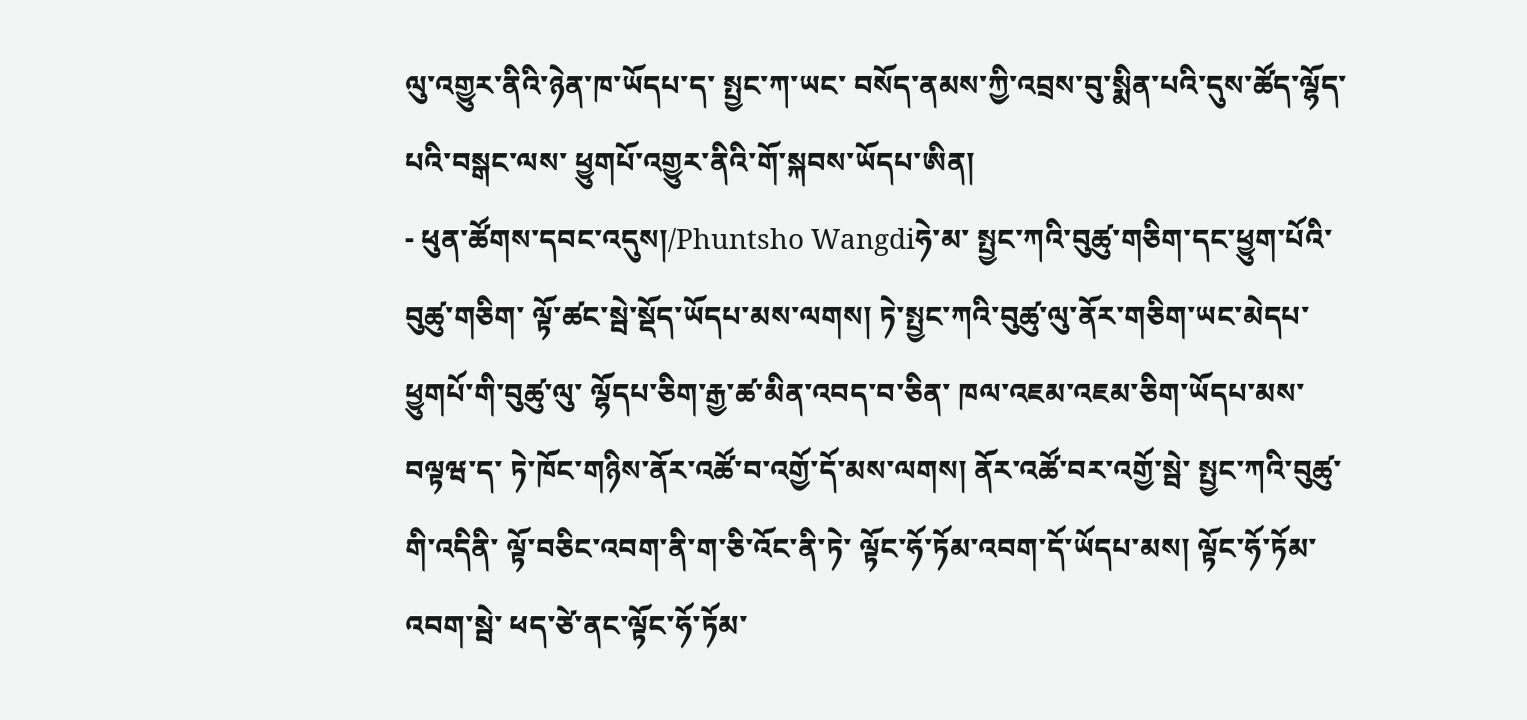ལུ་འགྱུར་ནིའི་ཉེན་ཁ་ཡོདཔ་ད་ སྤྱང་ཀ་ཡང་ བསོད་ནམས་ཀྱི་འབྲས་བུ་སྨིན་པའི་དུས་ཚོད་ལྷོད་པའི་བསྒང་ལས་ ཕྱུགཔོ་འགྱུར་ནིའི་གོ་སྐབས་ཡོདཔ་ཨིན།
- ཕུན་ཚོགས་དབང་འདུས།/Phuntsho Wangdiཧེ་མ་ སྤྱང་ཀའི་བུཚུ་གཅིག་དང་ཕྱུག་པོའི་བུཚུ་གཅིག་ ལྟོ་ཚང་སྦེ་སྡོད་ཡོདཔ་མས་ལགས། ཏེ་སྤྱང་ཀའི་བུཚུ་ལུ་ནོར་གཅིག་ཡང་མེདཔ་ ཕྱུགཔོ་གི་བུཚུ་ལུ་ ལྷོདཔ་ཅིག་རྒྱ་ཚ་མིན་འབད་བ་ཅིན་ ཁལ་འཇམ་འཇམ་ཅིག་ཡོདཔ་མས་བལྟཝ་ད་ ཏེ་ཁོང་གཉིས་ནོར་འཚོ་བ་འགྱོ་དོ་མས་ལགས། ནོར་འཚོ་བར་འགྱོ་སྦེ་ སྤྱང་ཀའི་བུཚུ་གི་འདིནི་ ལྟོ་བཅིང་འབག་ནི་ག་ཅི་འོང་ནི་ཏེ་ ལྟོང་ཧོ་ཏོམ་འབག་དོ་ཡོདཔ་མས། ལྟོང་ཧོ་ཏོམ་འབག་སྦེ་ ཕད་ཙེ་ནང་ལྟོང་ཧོ་ཏོམ་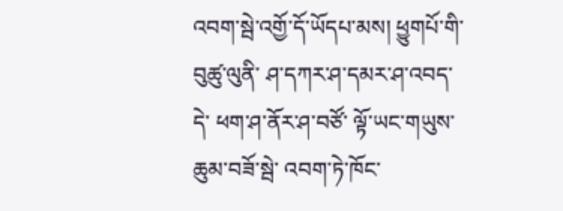འབག་སྦེ་འགྱོ་དོ་ཡོདཔ་མས། ཕྱུགཔོ་གི་བུཚུ་ལུནི་ ཤ་དཀར་ཤ་དམར་ཤ་འབད་དེ་ ཕག་ཤ་ནོར་ཤ་བཙོ་ ལྟོ་ཡང་གཡུས་ཆུམ་བཟོ་སྦེ་ འབག་ཏེ་ཁོང་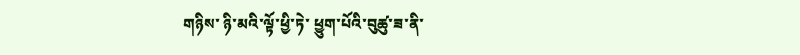གཉིས་ ཉི་མའི་ལྟོ་ཕྱི་ཏེ་ ཕྱུག་པོའི་བུཚུ་ཟ་ནི་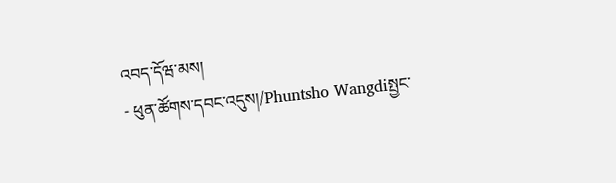འབད་དོཝ་མས།
- ཕུན་ཚོགས་དབང་འདུས།/Phuntsho Wangdiསྤྱང་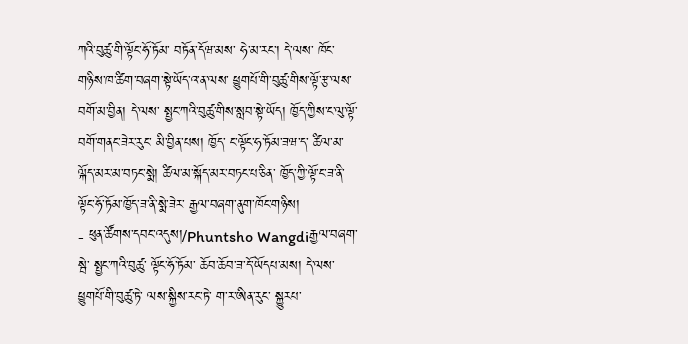ཀའི་བུཚུ་གི་ལྟོང་ཧོ་ཏོམ་ བཏོན་དོཝ་མས་ ཧེ་མ་རང་། དེ་ལས་ ཁོང་གཉིས་ཁ་ཚིག་བཞག་སྟེ་ཡོད་འ་ན་ལས་ ཕྱུགཔོ་གི་བུཚུ་གིས་ལྟོ་རྩ་ལས་བགོ་མ་བྱིན། དེ་ལས་ སྤྱང་ཀའི་བུཚུ་གིས་སླབ་སྟེ་ཡོད། ཁྱོད་ཀྱིས་ང་ལུ་ལྟོ་བགོ་གནང་ཟེར་རུང་ མི་བྱིན་པས། ཁྱོད་ ང་ལྟོང་ཧ་ཏོམ་ཟཝ་ད་ ཚིལ་མ་ལྐོད་མར་མ་བཏང་སྨེ། ཚིལ་མ་སྐོད་མར་བཏང་པ་ཅིན་ ཁྱོད་ཀྱི་ལྟོ་ང་ཟ་ནི་ ལྟོང་ཧོ་ཏོམ་ཁྱོད་ཟ་ནི་སྨེ་ཟེར་ རྒྱལ་བཞག་ནུག་ཁོང་གཉིས།
- ཕུན་ཚོགས་དབང་འདུས།/Phuntsho Wangdiརྒྱལ་བཞག་སྦེ་ སྤྱང་ཀའི་བུཚུ་ ལྟོང་ཧོ་ཏོམ་ ཆོབ་ཆོབ་ཟ་དོ་ཡོདཔ་མས། དེ་ལས་ ཕྱུགཔོ་གི་བུཚུ་ཏེ་ ལས་སྐྱིས་རང་ཏེ་ ག་ར་ཨིན་རུང་ སྐྱུརཔ་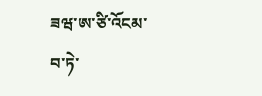ཟཝ་ཨ་ཙི་འོངམ་བ་ཏེ་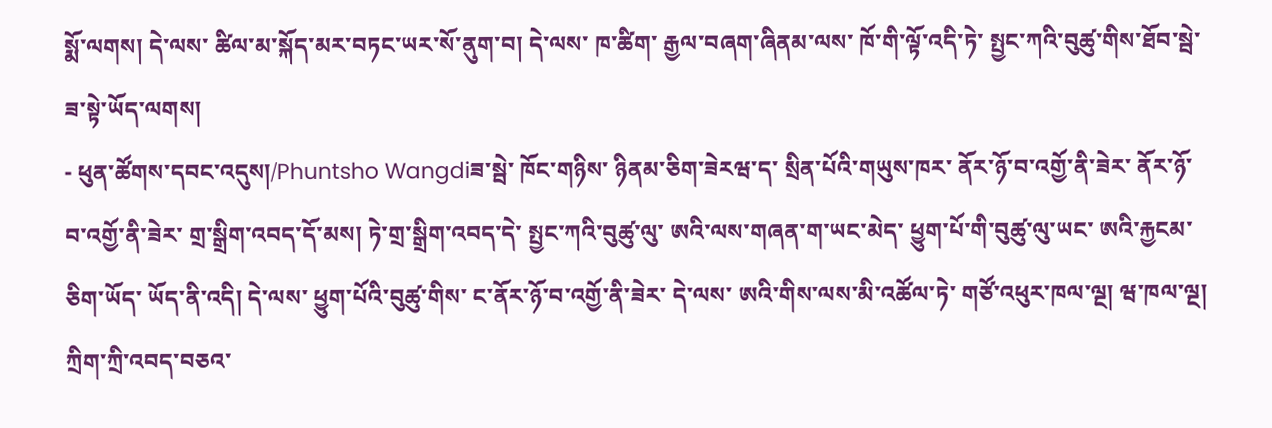སྨོ་ལགས། དེ་ལས་ ཚིལ་མ་སྐོད་མར་བཏང་ཡར་སོ་ནུག་བ། དེ་ལས་ ཁ་ཚིག་ རྒྱལ་བཞག་ཞིནམ་ལས་ ཁོ་གི་ལྟོ་འདི་ཏེ་ སྤྱང་ཀའི་བུཚུ་གིས་ཐོབ་སྦེ་ཟ་སྟེ་ཡོད་ལགས།
- ཕུན་ཚོགས་དབང་འདུས།/Phuntsho Wangdiཟ་སྦེ་ ཁོང་གཉིས་ ཉིནམ་ཅིག་ཟེརཝ་ད་ སྲིན་པོའི་གཡུས་ཁར་ ནོར་ཉོ་བ་འགྱོ་ནི་ཟེར་ ནོར་ཉོ་བ་འགྱོ་ནི་ཟེར་ གྲ་སྒྲིག་འབད་དོ་མས། ཏེ་གྲ་སྒྲིག་འབད་དེ་ སྤྱང་ཀའི་བུཚུ་ལུ་ ཨའི་ལས་གཞན་ག་ཡང་མེད་ ཕྱུག་པོ་གི་བུཚུ་ལུ་ཡང་ ཨའི་རྐྱངམ་ཅིག་ཡོད་ ཡོད་ནི་འདི། དེ་ལས་ ཕྱུག་པོའི་བུཚུ་གིས་ ང་ནོར་ཉོ་བ་འགྱོ་ནི་ཟེར་ དེ་ལས་ ཨའི་གིས་ལས་མི་འཚོལ་ཏེ་ གཙོ་འཕུར་ཁལ་ལྔ། ཝ་ཁལ་ལྔ། ཀྲིག་ཀྲི་འབད་བཅའ་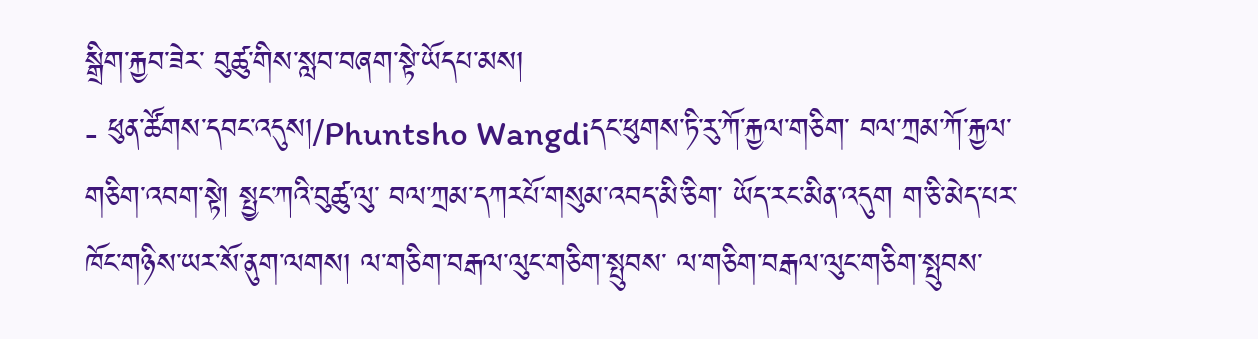སྒྲིག་རྐྱབ་ཟེར་ བུཚུ་གིས་སླབ་བཞག་སྟེ་ཡོདཔ་མས།
- ཕུན་ཚོགས་དབང་འདུས།/Phuntsho Wangdiདང་ཕུགས་ཏི་རུ་ཀོ་རྐྱལ་གཅིག་ བལ་ཀྲམ་ཀོ་རྐྱལ་གཅིག་འབག་སྟེ། སྤྱང་ཀའི་བུཚུ་ལུ་ བལ་ཀྲམ་དཀརཔོ་གསུམ་འབད་མི་ཅིག་ ཡོད་རང་མིན་འདུག ག་ཅི་མེད་པར་ ཁོང་གཉིས་ཡར་སོ་ནུག་ལགས། ལ་གཅིག་བརྒལ་ལུང་གཅིག་སྤུབས་ ལ་གཅིག་བརྒལ་ལུང་གཅིག་སྤུབས་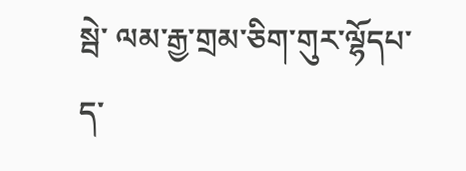སྦེ་ ལམ་རྒྱ་གྲམ་ཅིག་གུར་ལྷོདཔ་ད་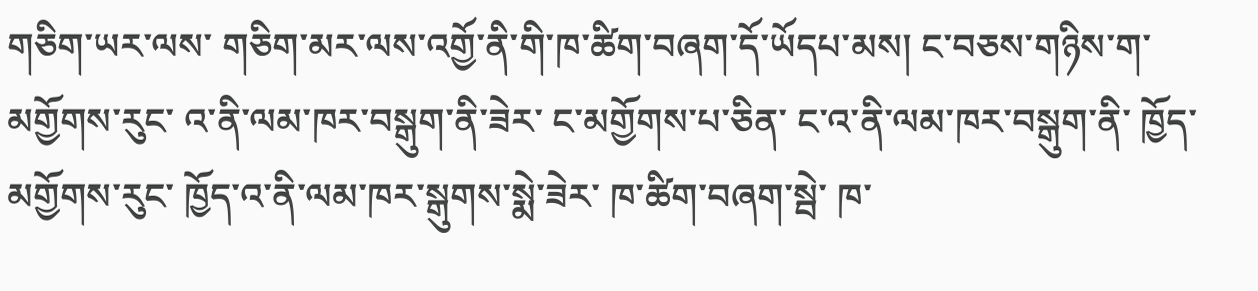གཅིག་ཡར་ལས་ གཅིག་མར་ལས་འགྱོ་ནི་གི་ཁ་ཚིག་བཞག་དོ་ཡོདཔ་མས། ང་བཅས་གཉིས་ག་མགྱོགས་རུང་ འ་ནི་ལམ་ཁར་བསྒུག་ནི་ཟེར་ ང་མགྱོགས་པ་ཅིན་ ང་འ་ནི་ལམ་ཁར་བསྒུག་ནི་ ཁྱོད་མགྱོགས་རུང་ ཁྱོད་འ་ནི་ལམ་ཁར་སྒུགས་སྨེ་ཟེར་ ཁ་ཚིག་བཞག་སྦེ་ ཁ་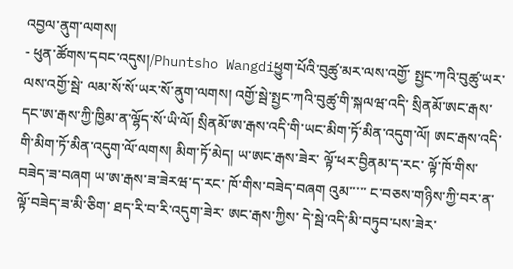འབྱལ་ནུག་ལགས།
- ཕུན་ཚོགས་དབང་འདུས།/Phuntsho Wangdiཕྱུག་པོའི་བུཚུ་མར་ལས་འགྱོ་ སྤྱང་ཀའི་བུཚུ་ཡར་ལས་འགྱོ་སྦེ་ ལམ་སོ་སོ་ཡར་སོ་ནུག་ལགས། འགྱོ་སྦེ་སྤྱང་ཀའི་བུཚུ་གི་སྐལཝ་འདི་ སྲིནམོ་ཨང་རྒས་དང་ཨ་རྒས་ཀྱི་ཁྱིམ་ན་ལྷོད་སོ་ཡི་ལོ། སྲིནམོ་ཨ་རྒས་འདི་གི་ཡང་མིག་ཏོ་མིན་འདུག་ལོ། ཨང་རྒས་འདི་གི་མིག་ཏོ་མིན་འདུག་ལོ་ལགས། མིག་ཏོ་མེད། ཡ་ཨང་རྒས་ཟེར་ ལྟོ་ཕར་བྱིནམ་ད་རང་ ལྟོ་ཁོ་གིས་བཟེད་ཟ་བཞག ཡ་ཨ་རྒས་ཟ་ཟེརཝ་ད་རང་ ཁོ་གིས་བཟེད་བཞག འུམ་་་་་ ང་བཅས་གཉིས་ཀྱི་བར་ན་ ལྟོ་བཟེད་ཟ་མི་ཅིག་ ཐད་རི་བ་རི་འདུག་ཟེར་ ཨང་རྒས་ཀྱིས་ དེ་སྦེ་འདི་མི་བཏུབ་པས་ཟེར་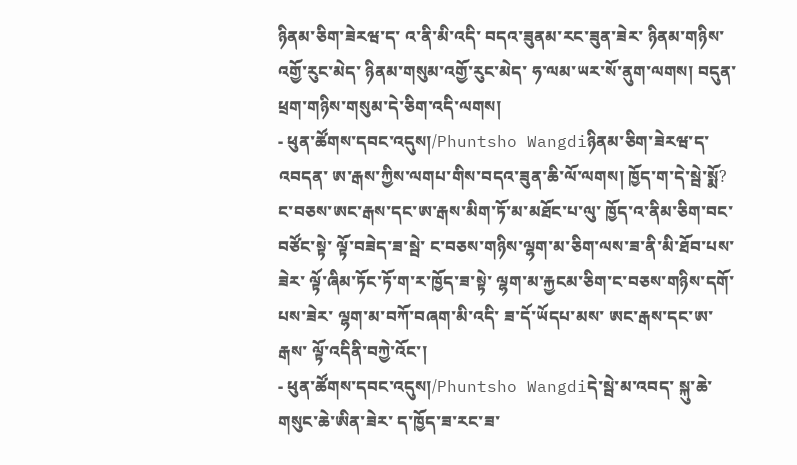ཉིནམ་ཅིག་ཟེརཝ་ད་ འ་ནི་མི་འདི་ བདའ་ཟུནམ་རང་ཟུན་ཟེར་ ཉིནམ་གཉིས་འགྱོ་རུང་མེད་ ཉིནམ་གསུམ་འགྱོ་རུང་མེད་ ཧ་ལམ་ཡར་སོ་ནུག་ལགས། བདུན་ཕྲག་གཉིས་གསུམ་དེ་ཅིག་འདི་ལགས།
- ཕུན་ཚོགས་དབང་འདུས།/Phuntsho Wangdiཉིནམ་ཅིག་ཟེརཝ་ད་འབདན་ ཨ་རྒས་ཀྱིས་ལགཔ་གིས་བདའ་ཟུན་ཆི་ལོ་ལགས། ཁྱོད་ག་དེ་སྦེ་སྨོ? ང་བཅས་ཨང་རྒས་དང་ཨ་རྒས་མིག་ཏོ་མ་མཐོང་པ་ལུ་ ཁྱོད་འ་ནིམ་ཅིག་བང་བཙོང་སྟེ་ ལྟོ་བཟེད་ཟ་སྦེ་ ང་བཅས་གཉིས་ལྷག་མ་ཅིག་ལས་ཟ་ནི་མི་ཐོབ་པས་ཟེར་ ལྟོ་ཞིམ་ཏོང་ཏོ་ག་ར་ཁྱོད་ཟ་སྟེ་ ལྷག་མ་རྐྱངམ་ཅིག་ང་བཅས་གཉིས་དགོ་པས་ཟེར་ ལྷག་མ་བཀོ་བཞག་མི་འདི་ ཟ་དོ་ཡོདཔ་མས་ ཨང་རྒས་དང་ཨ་རྒས་ ལྟོ་འདིནི་བཀྱེ་འོང་།
- ཕུན་ཚོགས་དབང་འདུས།/Phuntsho Wangdiདེ་སྦེ་མ་འབད་ སྐུ་ཆེ་གསུང་ཆེ་ཨིན་ཟེར་ ད་ཁྱོད་ཟ་རང་ཟ་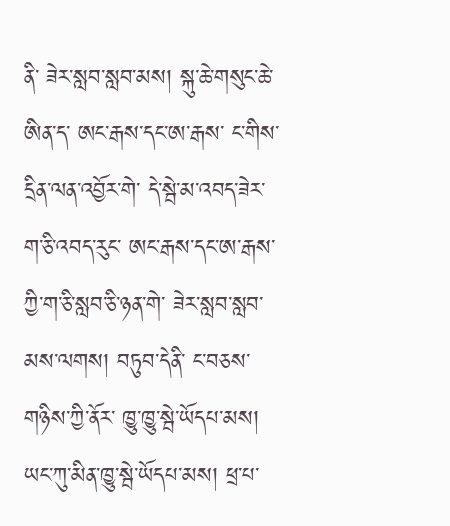ནི་ ཟེར་སླབ་སླབ་མས། སྐུ་ཆེ་གསུང་ཆེ་ཨིན་ད་ ཨང་རྒས་དང་ཨ་རྒས་ ང་གིས་དྲིན་ལན་འབྱོར་གེ་ དེ་སྦེ་མ་འབད་ཟེར་ ག་ཅི་འབད་རུང་ ཨང་རྒས་དང་ཨ་རྒས་ཀྱི་ག་ཅི་སླབ་ཅི་ཉན་གེ་ ཟེར་སླབ་སླབ་མས་ལགས། བཏུབ་དེནི་ ང་བཅས་གཉིས་ཀྱི་ནོར་ ཁྱུ་ཁྱུ་སྦེ་ཡོདཔ་མས། ཡང་ཀུ་མིན་ཁྱུ་སྦེ་ཡོདཔ་མས། ཕྲ་པ་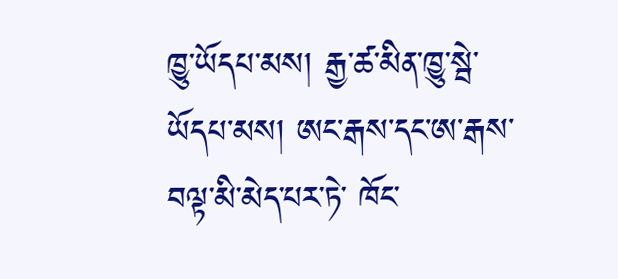ཁྱུ་ཡོདཔ་མས། རྒྱ་ཚ་མིན་ཁྱུ་སྦེ་ཡོདཔ་མས། ཨང་རྒས་དང་ཨ་རྒས་བལྟ་མི་མེད་པར་ཏེ་ ཁོང་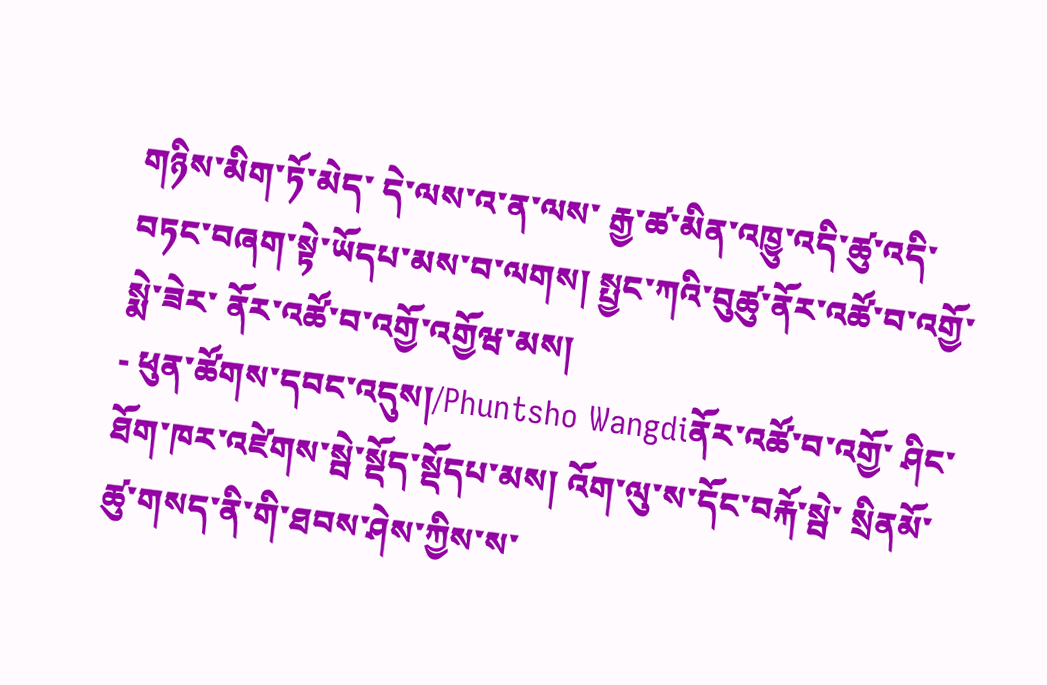གཉིས་མིག་ཏོ་མེད་ དེ་ལས་འ་ན་ལས་ རྒྱ་ཚ་མིན་འཁྱུ་འདི་ཚུ་འདི་ བཏང་བཞག་སྟེ་ཡོདཔ་མས་བ་ལགས། སྤྱང་ཀའི་བུཚུ་ནོར་འཚོ་བ་འགྱོ་སྨེ་ཟེར་ ནོར་འཚོ་བ་འགྱོ་འགྱོཝ་མས།
- ཕུན་ཚོགས་དབང་འདུས།/Phuntsho Wangdiནོར་འཚོ་བ་འགྱོ་ ཤིང་ཐོག་ཁར་འཛེགས་སྦེ་སྡོད་སྡོདཔ་མས། འོག་ལུ་ས་དོང་བརྐོ་སྦེ་ སྲིནམོ་ཚུ་གསད་ནི་གི་ཐབས་ཤེས་ཀྱིས་ས་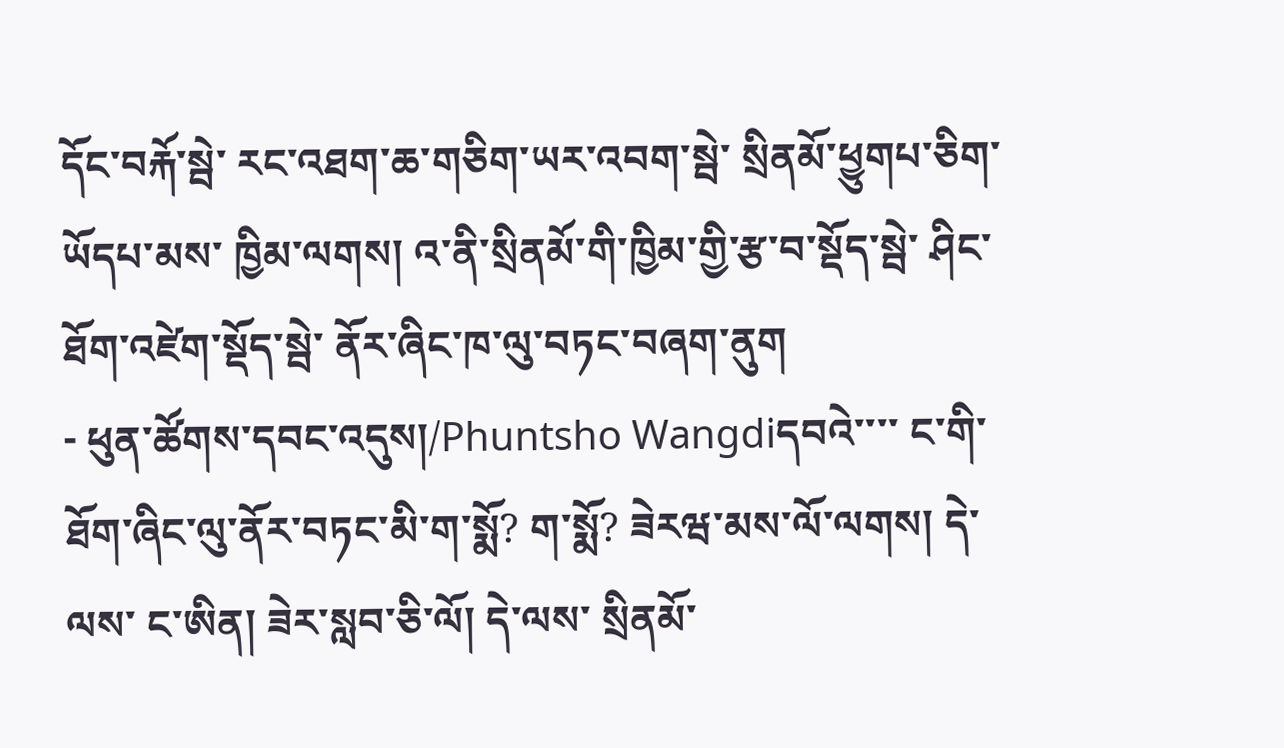དོང་བརྐོ་སྦེ་ རང་འཐག་ཆ་གཅིག་ཡར་འབག་སྦེ་ སྲིནམོ་ཕྱུགཔ་ཅིག་ཡོདཔ་མས་ ཁྱིམ་ལགས། འ་ནི་སྲིནམོ་གི་ཁྱིམ་གྱི་རྩ་བ་སྡོད་སྦེ་ ཤིང་ཐོག་འཛེག་སྡོད་སྦེ་ ནོར་ཞིང་ཁ་ལུ་བཏང་བཞག་ནུག
- ཕུན་ཚོགས་དབང་འདུས།/Phuntsho Wangdiདབའེ་་་་ ང་གི་ཐོག་ཞིང་ལུ་ནོར་བཏང་མི་ག་སྨོ? ག་སྨོ? ཟེརཝ་མས་ལོ་ལགས། དེ་ལས་ ང་ཨིན། ཟེར་སླབ་ཅི་ལོ། དེ་ལས་ སྲིནམོ་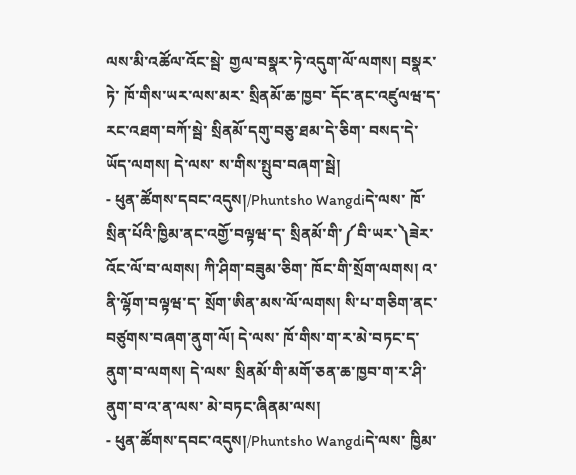ལས་མི་འཚོལ་འོང་སྦེ་ གྱལ་བསྣར་ཏེ་འདུག་ལོ་ལགས། བསྣར་ཏེ་ ཁོ་གིས་ཡར་ལས་མར་ སྲིནམོ་ཆ་ཁྱབ་ དོང་ནང་འཛུལཝ་ད་ རང་འཐག་བཀོ་སྦེ་ སྲིནམོ་དགུ་བཅུ་ཐམ་དེ་ཅིག་ བསད་དེ་ཡོད་ལགས། དེ་ལས་ ས་གིས་སྤུབ་བཞག་སྦེ།
- ཕུན་ཚོགས་དབང་འདུས།/Phuntsho Wangdiདེ་ལས་ ཁོ་སྲིན་པོའི་ཁྱིམ་ནང་འགྱོ་བལྟཝ་ད་ སྲིནམོ་གི་༼བི་ཡར་༽ཟེར་འོང་ལོ་བ་ལགས། ཀི་ཤིག་བཟུམ་ཅིག་ ཁོང་གི་སྲོག་ལགས། འ་ནི་ལྷོག་བལྟཝ་ད་ སྲོག་ཨིན་མས་ལོ་ལགས། སི་པ་གཅིག་ནང་བཙུགས་བཞག་ནུག་ལོ། དེ་ལས་ ཁོ་གིས་ག་ར་མེ་བཏང་ད་ནུག་བ་ལགས། དེ་ལས་ སྲིནམོ་གི་མགོ་ཅན་ཆ་ཁྱབ་ག་ར་ཤི་ནུག་བ་འ་ན་ལས་ མེ་བཏང་ཞིནམ་ལས།
- ཕུན་ཚོགས་དབང་འདུས།/Phuntsho Wangdiདེ་ལས་ ཁྱིམ་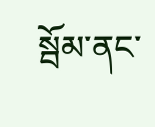སྦོམ་ནང་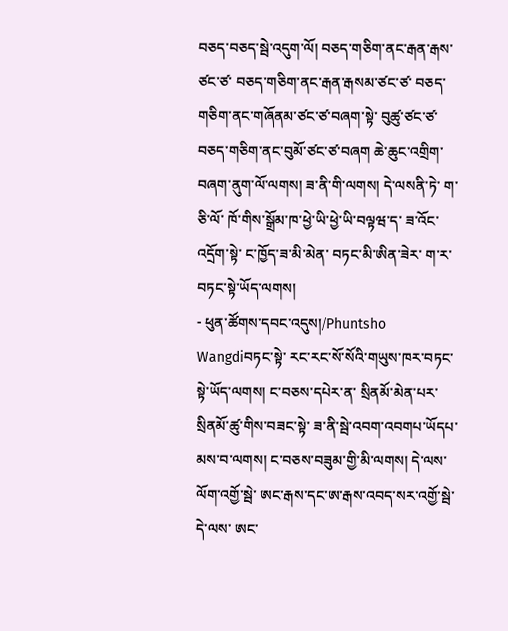བཅད་བཅད་སྦེ་འདུག་ལོ། བཅད་གཅིག་ནང་རྒན་རྒས་ཙང་ཙ་ བཅད་གཅིག་ནང་རྒན་རྒསམ་ཙང་ཙ་ བཅད་གཅིག་ནང་གཞོནམ་ཙང་ཙ་བཞག་སྟེ་ བུཚུ་ཙང་ཙ་ བཅད་གཅིག་ནང་བུམོ་ཙང་ཙ་བཞག ཆེ་ཆུང་འགྲིག་བཞག་ནུག་ལོ་ལགས། ཟ་ནི་གི་ལགས། དེ་ལསནི་ཏེ་ ག་ཅི་ལོ་ ཁོ་གིས་སྒྲོམ་ཁ་ཕྱེ་ཡི་ཕྱེ་ཡི་བལྟཝ་ད་ ཟ་འོང་འདྲོག་སྟེ་ ང་ཁྱོད་ཟ་མི་མེན་ བཏང་མི་ཨིན་ཟེར་ ག་ར་བཏང་སྟེ་ཡོད་ལགས།
- ཕུན་ཚོགས་དབང་འདུས།/Phuntsho Wangdiབཏང་སྟེ་ རང་རང་སོ་སོའི་གཡུས་ཁར་བཏང་སྟེ་ཡོད་ལགས། ང་བཅས་དཔེར་ན་ སྲིནམོ་མེན་པར་ སྲིནམོ་ཚུ་གིས་བཟང་སྟེ་ ཟ་ནི་སྦེ་འབག་འབགཔ་ཡོདཔ་མས་བ་ལགས། ང་བཅས་བཟུམ་གྱི་མི་ལགས། དེ་ལས་ ལོག་འགྱོ་སྦེ་ ཨང་རྒས་དང་ཨ་རྒས་འབད་སར་འགྱོ་སྦེ་ དེ་ལས་ ཨང་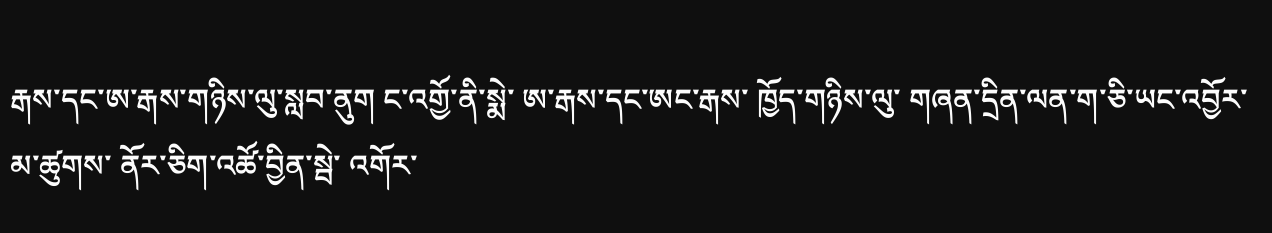རྒས་དང་ཨ་རྒས་གཉིས་ལུ་སླབ་ནུག ང་འགྱོ་ནི་སྨེ་ ཨ་རྒས་དང་ཨང་རྒས་ ཁྱོད་གཉིས་ལུ་ གཞན་དྲིན་ལན་ག་ཅི་ཡང་འབྱོར་མ་ཚུགས་ ནོར་ཅིག་འཚོ་བྱིན་སྦེ་ འགོར་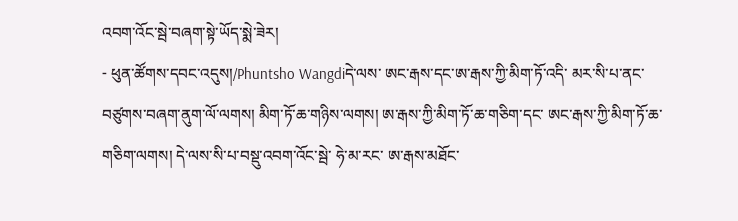འབག་འོང་སྦེ་བཞག་སྟེ་ཡོད་སྨེ་ཟེར།
- ཕུན་ཚོགས་དབང་འདུས།/Phuntsho Wangdiདེ་ལས་ ཨང་རྒས་དང་ཨ་རྒས་ཀྱི་མིག་ཏོ་འདི་ མར་སི་པ་ནང་བཙུགས་བཞག་ནུག་ལོ་ལགས། མིག་ཏོ་ཆ་གཉིས་ལགས། ཨ་རྒས་ཀྱི་མིག་ཏོ་ཆ་གཅིག་དང་ ཨང་རྒས་ཀྱི་མིག་ཏོ་ཆ་གཅིག་ལགས། དེ་ལས་སི་པ་བསྡུ་འབག་འོང་སྦེ་ ཧེ་མ་རང་ ཨ་རྒས་མཐོང་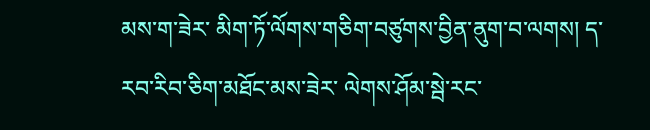མས་ག་ཟེར་ མིག་ཏོ་ལོགས་གཅིག་བཙུགས་བྱིན་ནུག་བ་ལགས། ད་རབ་རིབ་ཅིག་མཐོང་མས་ཟེར་ ལེགས་ཤོམ་སྦེ་རང་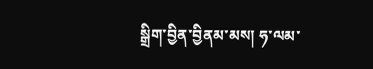སྒྲིག་བྱིན་བྱིནམ་མས། ཧ་ལམ་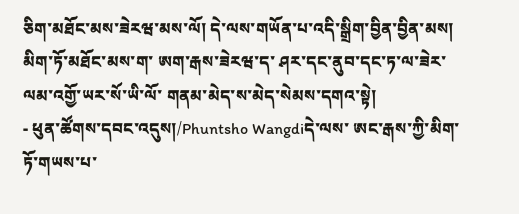ཅིག་མཐོང་མས་ཟེརཝ་མས་ལོ། དེ་ལས་གཡོན་པ་འདི་སྒྲིག་བྱིན་བྱིན་མས། མིག་ཏོ་མཐོང་མས་ག་ ཨག་རྒས་ཟེརཝ་ད་ ཤར་དང་ནུབ་དང་ཏ་ལ་ཟེར་ ལམ་འགྱོ་ཡར་སོ་ཡི་ལོ་ གནམ་མེད་ས་མེད་སེམས་དགའ་སྟེ།
- ཕུན་ཚོགས་དབང་འདུས།/Phuntsho Wangdiདེ་ལས་ ཨང་རྒས་ཀྱི་མིག་ཏོ་གཡས་པ་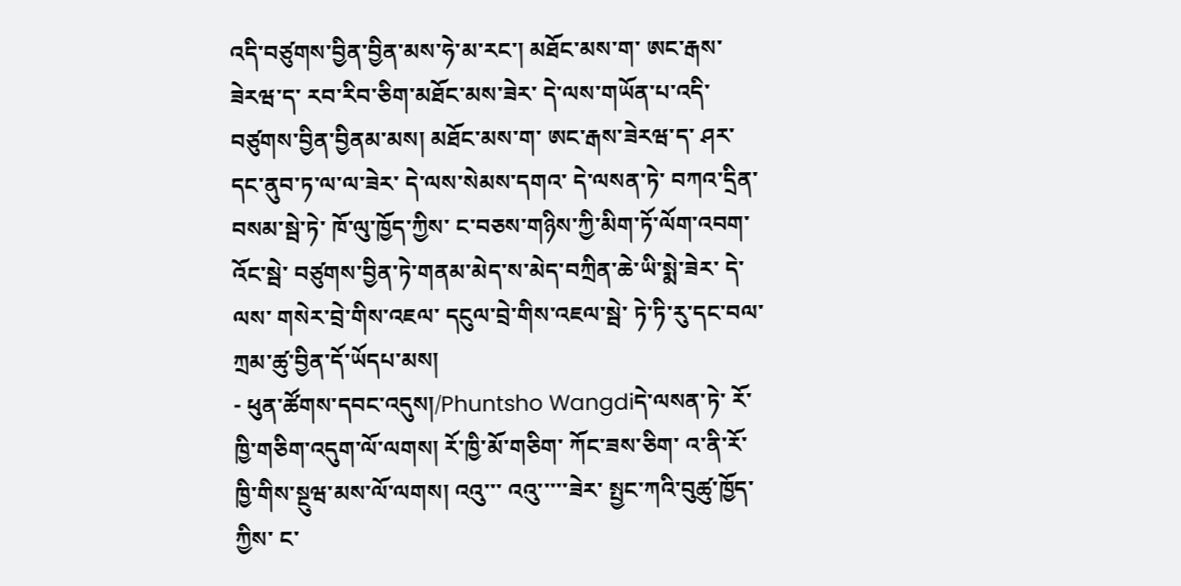འདི་བཙུགས་བྱིན་བྱིན་མས་ཧེ་མ་རང་། མཐོང་མས་ག་ ཨང་རྒས་ཟེརཝ་ད་ རབ་རིབ་ཅིག་མཐོང་མས་ཟེར་ དེ་ལས་གཡོན་པ་འདི་བཙུགས་བྱིན་བྱིནམ་མས། མཐོང་མས་ག་ ཨང་རྒས་ཟེརཝ་ད་ ཤར་དང་ནུབ་ཏ་ལ་ལ་ཟེར་ དེ་ལས་སེམས་དགའ་ དེ་ལསན་ཏེ་ བཀའ་དྲིན་བསམ་སྦེ་ཏེ་ ཁོ་ལུ་ཁྱོད་ཀྱིས་ ང་བཅས་གཉིས་ཀྱི་མིག་ཏོ་ལོག་འབག་འོང་སྦེ་ བཙུགས་བྱིན་ཏེ་གནམ་མེད་ས་མེད་བཀྲིན་ཆེ་ཡི་སྨེ་ཟེར་ དེ་ལས་ གསེར་བྲེ་གིས་འཇལ་ དངུལ་བྲེ་གིས་འཇལ་སྦེ་ ཏེ་ཏི་རུ་དང་བལ་ཀྲམ་ཚུ་བྱིན་དོ་ཡོདཔ་མས།
- ཕུན་ཚོགས་དབང་འདུས།/Phuntsho Wangdiདེ་ལསན་ཏེ་ རོ་ཁྱི་གཅིག་འདུག་ལོ་ལགས། རོ་ཁྱི་མོ་གཅིག་ ཀོང་ཟས་ཅིག་ འ་ནི་རོ་ཁྱི་གིས་སྔུཝ་མས་ལོ་ལགས། འའུ་་་ འའུ་་་་་ཟེར་ སྤྱང་ཀའི་བུཚུ་ཁྱོད་ཀྱིས་ ང་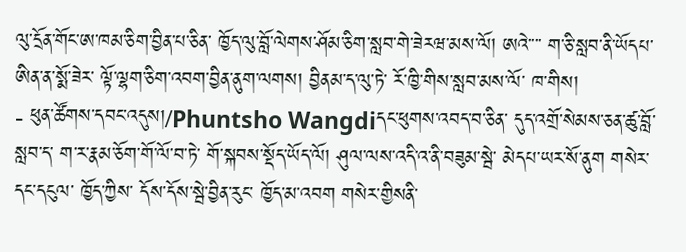ལུ་དྲོན་གོང་ཨ་ཁམ་ཅིག་བྱིན་པ་ཅིན་ ཁྱོད་ལུ་བློ་ལེགས་ཤོམ་ཅིག་སླབ་གེ་ཟེརཝ་མས་ལོ། ཨའེ་་་་ ག་ཅི་སླབ་ནི་ཡོདཔ་ཨིན་ན་སྨོ་ཟེར་ ལྟོ་ལྷག་ཅིག་འབག་བྱིན་ནུག་ལགས། བྱིནམ་ད་ལུ་ཏེ་ རོ་ཁྱི་གིས་སླབ་མས་ལོ་ ཁ་གིས།
- ཕུན་ཚོགས་དབང་འདུས།/Phuntsho Wangdiདང་ཕུགས་འབད་བ་ཅིན་ དུད་འགྲོ་སེམས་ཅན་ཚུ་བློ་སླབ་ད་ ག་ར་རྣམ་ཅོག་གོ་ལོ་བ་ཏེ་ གོ་སྐབས་སྡོད་ཡོད་ལོ། ཤུལ་ལས་འདི་འ་ནི་བཟུམ་སྦེ་ མེདཔ་ཡར་སོ་ནུག གསེར་དང་དངུལ་ ཁྱོད་ཀྱིས་ དོས་དོས་སྦེ་བྱིན་རུང་ ཁྱོད་མ་འབག གསེར་གྱིསནི་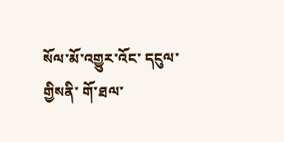སོལ་མོ་འགྱུར་འོང་ དངུལ་གྱིསནི་ གོ་ཐལ་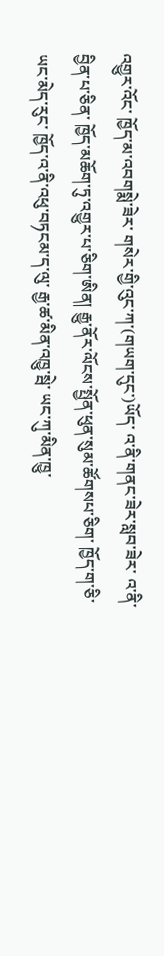འགྱུར་འོང་ ཁྱོད་མ་འབགསྨེ་ཟེར་ གསེར་གྱི་འུང་ཀ་(གཡག་དུང་)ཡོད་ འ་ནི་གནང་ཟེར་སླབ་ཟེར་ འ་ནི་བྱིན་པ་ཅིན་ ཁྱོད་མཆོག་ཏུ་འགྱུར་པ་ཅིག་ཨིན། རྒྱུ་ནོར་ལོངས་སྤྱོན་ཕུན་སུམ་ཚོགསཔ་ཅིག་ ཁྱོད་ག་ཅི་ཡང་མེད་རུང་ ཁྱོད་འ་ནི་འཕུ་བཏངམ་ད་ལུ་ རྒྱ་ཚ་མིན་འཁྱུ་སྦེ་ ཡང་ཀུ་མིན་ཁྱུ་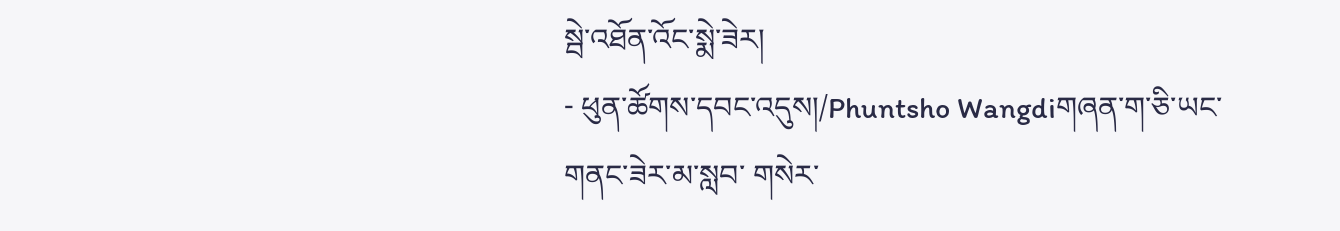སྦེ་འཐོན་འོང་སྨེ་ཟེར།
- ཕུན་ཚོགས་དབང་འདུས།/Phuntsho Wangdiགཞན་ག་ཅི་ཡང་གནང་ཟེར་མ་སླབ་ གསེར་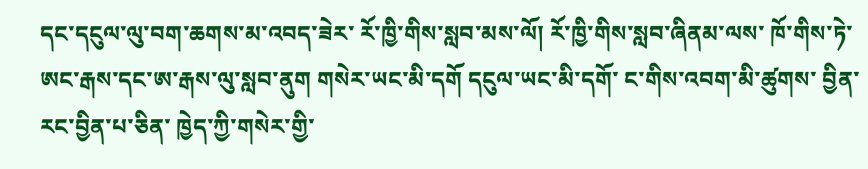དང་དངུལ་ལུ་བག་ཆགས་མ་འབད་ཟེར་ རོ་ཁྱི་གིས་སླབ་མས་ལོ། རོ་ཁྱི་གིས་སླབ་ཞིནམ་ལས་ ཁོ་གིས་ཏེ་ ཨང་རྒས་དང་ཨ་རྒས་ལུ་སླབ་ནུག གསེར་ཡང་མི་དགོ དངུལ་ཡང་མི་དགོ་ ང་གིས་འབག་མི་ཚུགས་ བྱིན་རང་བྱིན་པ་ཅིན་ ཁྱེད་ཀྱི་གསེར་གྱི་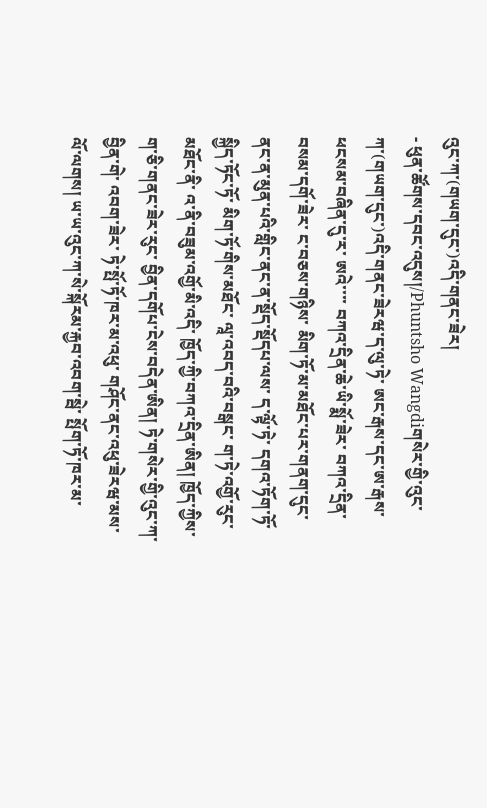འུང་ཀ་(གཡག་དུང་)འདི་གནང་ཟེར།
- ཕུན་ཚོགས་དབང་འདུས།/Phuntsho Wangdiགསེར་གྱི་འུང་ཀ་(གཡག་དུང་)འདི་གནང་ཟེརཝ་ད་ལུ་ཏེ་ ཨང་རྒས་དང་ཨ་རྒས་ ཕངསམ་བཞིན་དུ་ར་ ཨའེ་་་་ བཀའ་དྲིན་ཆེ་ཡི་སྨོ་ཟེར་ བཀའ་དྲིན་བསམ་དགོ་ཟེར་ ང་བཅས་གཉིས་ མིག་ཏོ་མ་མཐོང་པར་གནག་དུང་ནང་ན་མུན་པའི་གླིང་ནང་ན་སྡོད་སྡོདཔ་ལས་ ད་ལྟོ་ཏེ་ དགའ་ཏོག་ཏོ་ སྐྱིད་ཏོང་ཏོ་ མིག་ཏོ་གིས་མཐོང་ ལཱ་འབད་བའི་བསྒང་ ག་ཏེ་འགྱོ་རུང་མཐོང་ནི་ འ་ནི་བཟུམ་འགྱོ་མི་འདི་ ཁྱོད་ཀྱི་བཀའ་དྲིན་ཨིན། ཁྱོད་ཀྱིས་ག་ཅི་གནང་ཟེར་རུང་ བྱིན་དགོཔ་ངེས་བདེན་ཨིན། ཏེ་གསེར་གྱི་འུང་ཀ་བྱིན་གེ་ འབག་ཟེར་ ཏེ་སྤོ་ཏོ་ཁར་མ་འཕུ་ གཤོང་ནང་འཕུ་ཟེརཝ་མས་ལོ་ལགས། ཡ་ཡ་འུང་ཀ་སེ་སྐོརམ་རྐྱབ་འབག་སྦེ་ སྤོག་ཏོ་ཁར་མ་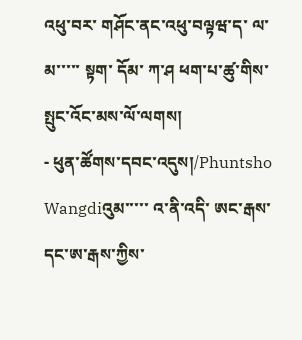འཕུ་བར་ གཤོང་ནང་འཕུ་བལྟཝ་ད་ ལ་མ་་་་་ སྟག་ དོམ་ ཀ་ཤ ཕག་པ་ཚུ་གིས་སྤུང་འོང་མས་ལོ་ལགས།
- ཕུན་ཚོགས་དབང་འདུས།/Phuntsho Wangdiའུམ་་་་་ འ་ནི་འདི་ ཨང་རྒས་དང་ཨ་རྒས་ཀྱིས་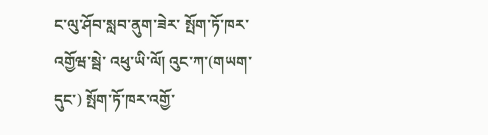ང་ལུ་ཤོབ་སླབ་ནུག་ཟེར་ སྤོག་ཏོ་ཁར་འགྱོཝ་སྦེ་ འཕུ་ཡི་ལོ། འུང་ཀ་(གཡག་དུང་) སྤོག་ཏོ་ཁར་འགྱོ་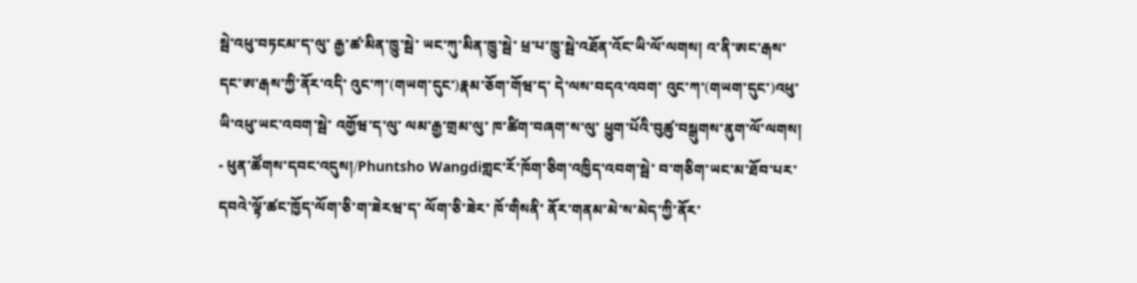སྦེ་འཕུ་བཏངམ་ད་ལུ་ རྒྱ་ཚ་མིན་ཁྱུ་སྦེ་ ཡང་ཀུ་མིན་ཁྱུ་སྦེ་ ཕྲ་པ་ཁྱུ་སྦེ་འཐོན་འོང་ཡི་ལོ་ལགས། འ་ནི་ཨང་རྒས་དང་ཨ་རྒས་ཀྱི་ནོར་འདི་ འུང་ཀ་(གཡག་དུང་)རྣམ་ཅོག་གོཝ་ད་ དེ་ལས་བདའ་འབག་ འུང་ཀ་(གཡག་དུང་)འཕུ་ཡི་འཕུ་ཡང་འབག་སྦེ་ འགྱོཝ་ད་ལུ་ ལམ་རྒྱ་གྲམ་ལུ་ ཁ་ཚིག་བཞག་ས་ལུ་ ཕྱུག་པོའི་བུཚུ་བསྒུགས་ནུག་ལོ་ལགས།
- ཕུན་ཚོགས་དབང་འདུས།/Phuntsho Wangdiགླང་རོ་ཁོག་ཅིག་འཁྱིད་འབག་སྦེ་ བ་གཅིག་ཡང་མ་ཐོབ་པར་ དབའེ་ལྟོ་ཚང་ཁྱོད་ལོག་ཅི་ག་ཟེརཝ་ད་ ལོག་ཅི་ཟེར་ ཁོ་གིསནི་ ནོར་གནམ་མེ་ས་མེད་ཀྱི་ནོར་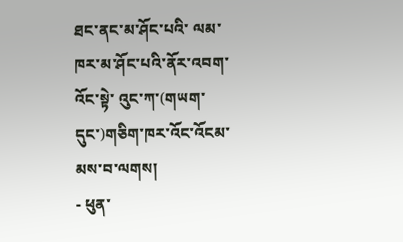ཐང་ནང་མ་ཤོང་པའི་ ལམ་ཁར་མ་ཤོང་པའི་ནོར་འབག་འོང་སྟེ་ འུང་ཀ་(གཡག་དུང་)གཅིག་ཁར་འོང་འོངམ་མས་བ་ལགས།
- ཕུན་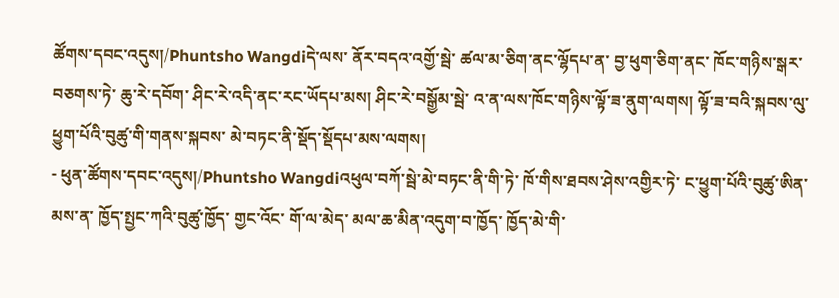ཚོགས་དབང་འདུས།/Phuntsho Wangdiདེ་ལས་ ནོར་བདའ་འགྱོ་སྦེ་ ཚལ་མ་ཅིག་ནང་ལྷོདཔ་ན་ བྱ་ཕུག་ཅིག་ནང་ ཁོང་གཉིས་སྒར་བཅགས་ཏེ་ ཆུ་རེ་དབོག་ ཤིང་རེ་འདི་ནང་རང་ཡོདཔ་མས། ཤིང་རེ་བསྒྱོམ་སྦེ་ འ་ན་ལས་ཁོང་གཉིས་ལྟོ་ཟ་ནུག་ལགས། ལྟོ་ཟ་བའི་སྐབས་ལུ་ ཕྱུག་པོའི་བུཚུ་གི་གནས་སྐབས་ མེ་བཏང་ནི་སྡོད་སྡོདཔ་མས་ལགས།
- ཕུན་ཚོགས་དབང་འདུས།/Phuntsho Wangdiའཕུལ་བཀོ་སྦེ་མེ་བཏང་ནི་གི་ཏེ་ ཁོ་གིས་ཐབས་ཤེས་འགྱིར་ཏེ་ ང་ཕྱུག་པོའི་བུཚུ་ཨིན་མས་ན་ ཁྱོད་སྤྱང་ཀའི་བུཚུ་ཁྱོད་ གྱང་འོང་ གོ་ལ་མེད་ མལ་ཆ་མིན་འདུག་བ་ཁྱོད་ ཁྱོད་མེ་གི་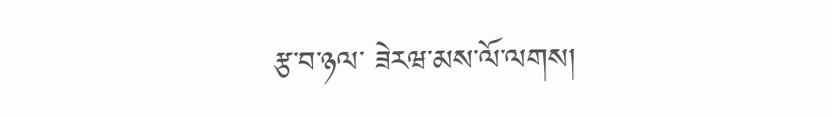རྩ་བ་ཉལ་ ཟེརཝ་མས་ལོ་ལགས།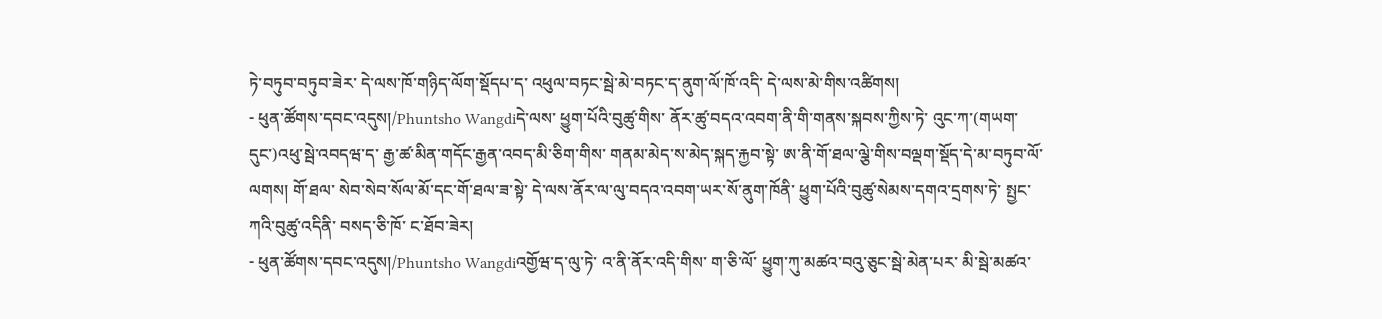ཏེ་བཏུབ་བཏུབ་ཟེར་ དེ་ལས་ཁོ་གཉིད་ལོག་སྡོདཔ་ད་ འཕུལ་བཏང་སྦེ་མེ་བཏང་ད་ནུག་ལོ་ཁོ་འདི་ དེ་ལས་མེ་གིས་འཚིགས།
- ཕུན་ཚོགས་དབང་འདུས།/Phuntsho Wangdiདེ་ལས་ ཕྱུག་པོའི་བུཚུ་གིས་ ནོར་ཚུ་བདའ་འབག་ནི་གི་གནས་སྐབས་ཀྱིས་ཏེ་ འུང་ཀ་(གཡག་དུང་)འཕུ་སྦེ་འབདཝ་ད་ རྒྱ་ཚ་མིན་གདོང་རྒྱན་འབད་མི་ཅིག་གིས་ གནམ་མེད་ས་མེད་སྐད་རྐྱབ་སྟེ་ ཨ་ནི་གོ་ཐལ་ལྕེ་གིས་བལྡག་སྡོད་དེ་མ་བཏུབ་ལོ་ལགས། གོ་ཐལ་ སེབ་སེབ་སོལ་མོ་དང་གོ་ཐལ་ཟ་སྟེ་ དེ་ལས་ནོར་ལ་ལུ་བདའ་འབག་ཡར་སོ་ནུག་ཁོནི་ ཕྱུག་པོའི་བུཚུ་སེམས་དགའ་དྲགས་ཏེ་ སྤྱང་ཀའི་བུཚུ་འདིནི་ བསད་ཅི་ཁོ་ ང་ཐོབ་ཟེར།
- ཕུན་ཚོགས་དབང་འདུས།/Phuntsho Wangdiའགྱོཝ་ད་ལུ་ཏེ་ འ་ནི་ནོར་འདི་གིས་ ག་ཅི་ལོ་ ཕྱུག་ཀུ་མཚའ་བའུ་ཅུང་སྦེ་མེན་པར་ མི་སྦེ་མཚའ་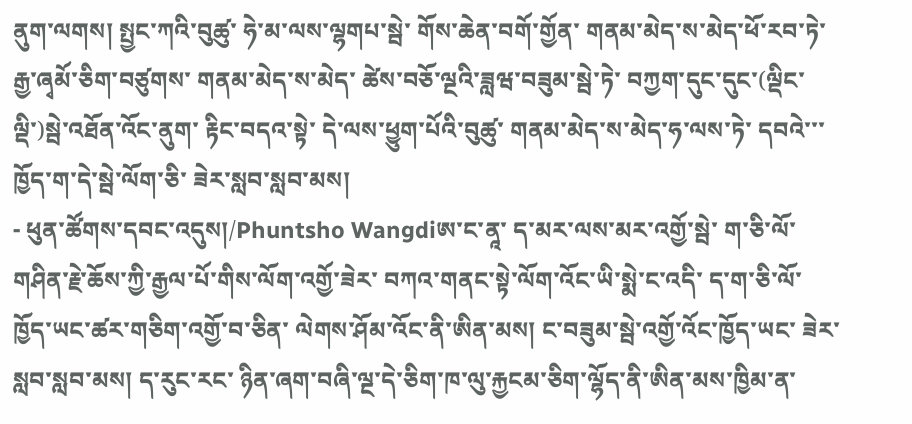ནུག་ལགས། སྤྱང་ཀའི་བུཚུ་ ཧེ་མ་ལས་ལྷགཔ་སྦེ་ གོས་ཆེན་བགོ་གྱོན་ གནམ་མེད་ས་མེད་ཕོ་རབ་ཏེ་ རྒྱ་ཞྭམོ་ཅིག་བཙུགས་ གནམ་མེད་ས་མེད་ ཚེས་བཅོ་ལྔའི་ཟླཝ་བཟུམ་སྦེ་ཏེ་ བཀྱག་དུང་དུང་(ལྡིང་ལྡི་)སྦེ་འཐོན་འོང་ནུག་ རྟིང་བདའ་སྟེ་ དེ་ལས་ཕྱུག་པོའི་བུཚུ་ གནམ་མེད་ས་མེད་ཧ་ལས་ཏེ་ དབའེ་་་ ཁྱོད་ག་དེ་སྦེ་ལོག་ཅི་ ཟེར་སླབ་སླབ་མས།
- ཕུན་ཚོགས་དབང་འདུས།/Phuntsho Wangdiཨ་ང་ནཱ་ ད་མར་ལས་མར་འགྱོ་སྦེ་ ག་ཅི་ལོ་ གཤིན་རྗེ་ཆོས་ཀྱི་རྒྱལ་པོ་གིས་ལོག་འགྱོ་ཟེར་ བཀའ་གནང་སྟེ་ལོག་འོང་ཡི་སྨེ་ང་འདི་ ད་ག་ཅི་ལོ་ ཁྱོད་ཡང་ཚར་གཅིག་འགྱོ་བ་ཅིན་ ལེགས་ཤོམ་འོང་ནི་ཨིན་མས། ང་བཟུམ་སྦེ་འགྱོ་འོང་ཁྱོད་ཡང་ ཟེར་སླབ་སླབ་མས། ད་རུང་རང་ ཉིན་ཞག་བཞི་ལྔ་དེ་ཅིག་ཁ་ལུ་རྐྱངམ་ཅིག་ལྷོད་ནི་ཨིན་མས་ཁྱིམ་ན་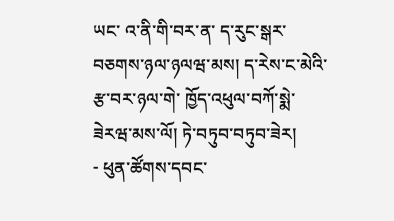ཡང་ འ་ནི་གི་བར་ན་ ད་རུང་སྒར་བཅགས་ཉལ་ཉལཝ་མས། ད་རེས་ང་མེའི་རྩ་བར་ཉལ་གེ་ ཁྱོད་འཕུལ་བཀོ་སྨེ་ ཟེརཝ་མས་ལོ། ཏེ་བཏུབ་བཏུབ་ཟེར།
- ཕུན་ཚོགས་དབང་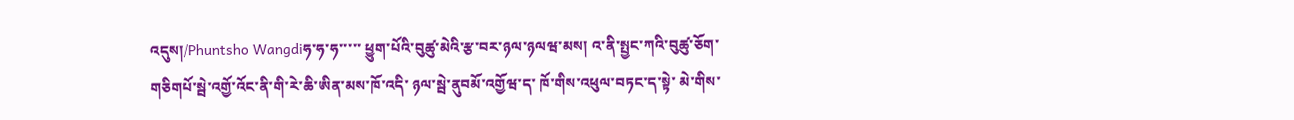འདུས།/Phuntsho Wangdiཧ་ཧ་ཧ་་་་་ ཕྱུག་པོའི་བུཚུ་མེའི་རྩ་བར་ཉལ་ཉལཝ་མས། འ་ནི་སྤྱང་ཀའི་བུཚུ་ཅོག་གཅིགཔོ་སྦེ་འགྱོ་འོང་ནི་གི་རེ་ཆི་ཨིན་མས་ཁོ་འདི་ ཉལ་སྦེ་ནུབམོ་འགྱོཝ་ད་ ཁོ་གིས་འཕུལ་བཏང་ད་སྟེ་ མེ་གིས་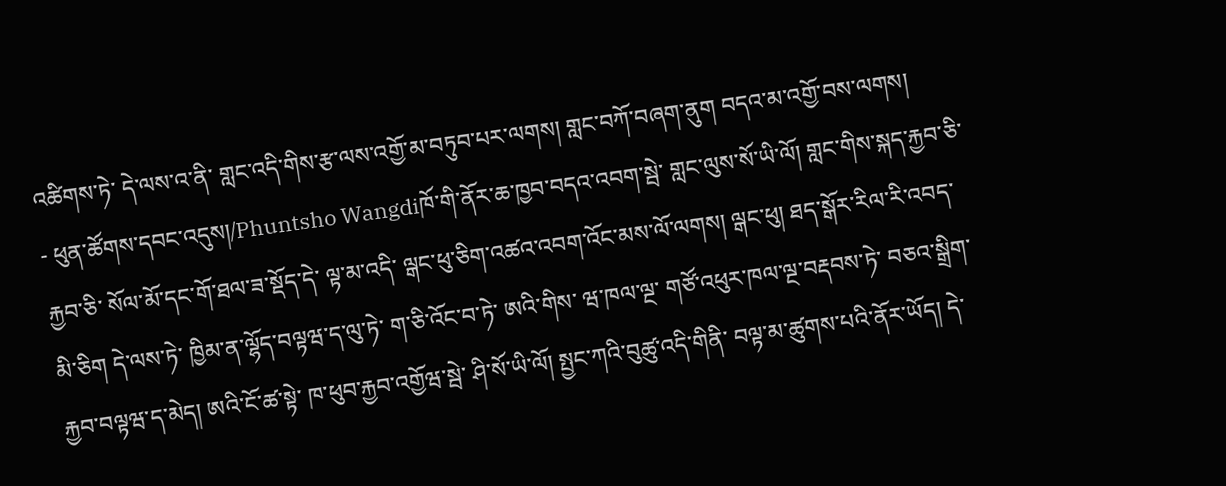འཚིགས་ཏེ་ དེ་ལས་འ་ནི་ གླང་འདི་གིས་རྩ་ལས་འགྱོ་མ་བཏུབ་པར་ལགས། གླང་བཀོ་བཞག་ནུག བདའ་མ་འགྱོ་བས་ལགས།
- ཕུན་ཚོགས་དབང་འདུས།/Phuntsho Wangdiཁོ་གི་ནོར་ཆ་ཁྱབ་བདའ་འབག་སྦེ་ གླང་ལུས་སོ་ཡི་ལོ། གླང་གིས་སྐད་རྐྱབ་ཅི་རྐྱབ་ཅི་ སོལ་མོ་དང་གོ་ཐལ་ཟ་སྡོད་དེ་ ལྟ་མ་འདི་ ལྒང་ཕུ་ཅིག་འཚའ་འབག་འོང་མས་ལོ་ལགས། ལྒང་ཕུ། ཐད་སྒོར་རིལ་རི་འབད་མི་ཅིག དེ་ལས་ཏེ་ ཁྱིམ་ན་ལྷོད་བལྟཝ་ད་ལུ་ཏེ་ ག་ཅི་འོང་བ་ཏེ་ ཨའི་གིས་ ཝ་ཁལ་ལྔ་ གཙོ་འཕུར་ཁལ་ལྔ་བརྡབས་ཏེ་ བཅའ་སྒྲིག་རྐྱབ་བལྟཝ་ད་མེད། ཨའི་ངོ་ཚ་སྟེ་ ཁ་ཕུབ་རྐྱབ་འགྱོཝ་སྦེ་ ཤི་སོ་ཡི་ལོ། སྤྱང་ཀའི་བུཚུ་འདི་གིནི་ བལྟ་མ་ཚུགས་པའི་ནོར་ཡོད། དེ་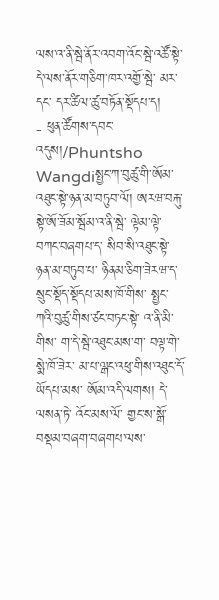ལས་འ་ནི་སྦེ་ནོར་འབག་འོང་སྦེ་འཚོ་སྟེ་ དེ་ལས་ནོར་གཅིག་ཁར་འགྱོ་སྦེ་ མར་དང་ དར་ཚིལ་ཚུ་བཏོན་སྡོདཔ་ད།
- ཕུན་ཚོགས་དབང་འདུས།/Phuntsho Wangdiསྤྱང་ཀ་བུཚུ་གི་ཨོམ་འཐུང་སྟེ་ཉན་མ་བཏུབ་ལོ། ཨརཝ་བརྐུ་སྟེ་ཨོ་ཟོམ་སྦོམ་འ་ནི་སྦེ་ ལྟེམ་ལྟེ་བཀང་བཞགཔ་ད་ སིབ་སི་འཐུང་སྟེ་ཉན་མ་བཏུབ་པ་ ཉིནམ་ཅིག་ཟེརཝ་ད་ སྲུང་སྡོད་སྡོདཔ་མས་ཁོ་གིས་ སྤྱང་ཀའི་བུཚུ་གིས་ཙང་བཏང་སྟེ་ འ་ནི་མི་གིས་ ག་དེ་སྦེ་འཐུང་མས་ག་ བལྟ་གེ་སྨེ་ཁོ་ཟེར་ མ་པ་ལྒང་འཕུ་གིས་འཐུང་དོ་ཡོདཔ་མས་ ཨོམ་འདི་ལགས། དེ་ལསན་ཏེ་ འོང་མས་ལོ་ གྱང་ས་སྒོ་བསྡམ་བཞག་བཞགཔ་ལས་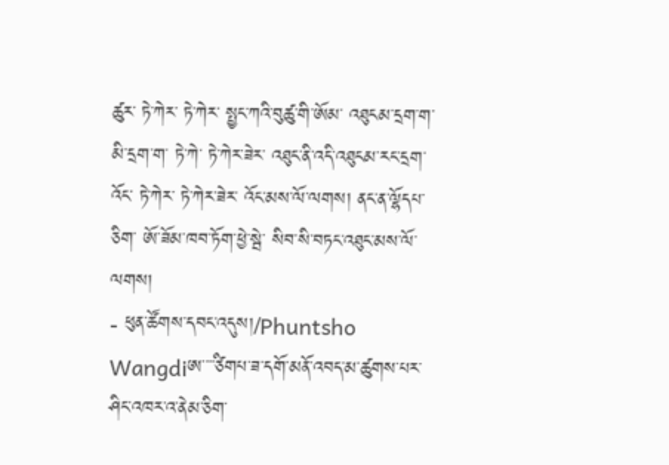ཚུར་ ཏེ་ཀེར་ ཏེ་ཀེར་ སྤྱང་ཀའི་བུཚུ་གི་ཨོམ་ འཐུངམ་དྲག་ག་མི་དྲག་ག་ ཏེ་ཀེ་ ཏེ་ཀེར་ཟེར་ འཐུང་ནི་འདི་འཐུངམ་རང་དྲག་འོང་ ཏེ་ཀེར་ ཏེ་ཀེར་ཟེར་ འོང་མས་ལོ་ལགས། ནང་ན་ལྷོདཔ་ཅིག་ ཨོ་ཟོམ་ཁབ་ཏོག་ཕྱེ་སྦེ་ སིབ་སི་བཏང་འཐུང་མས་ལོ་ལགས།
- ཕུན་ཚོགས་དབང་འདུས།/Phuntsho Wangdiཨ་་་་ཙིགཔ་ཟ་དགོ་མནོ་འབད་མ་ཚུགས་པར་ ཤིང་འཁར་འ་ནེམ་ཅིག་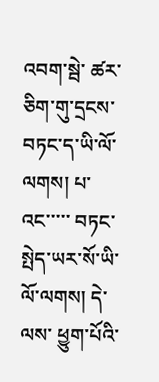འབག་སྦེ་ ཚར་ཅིག་གུ་དྲངས་བཏང་ད་ཡི་ལོ་ལགས། པ་འང་་་་་ བཏང་སྤེད་ཡར་སོ་ཡི་ལོ་ལགས། དེ་ལས་ ཕྱུག་པོའི་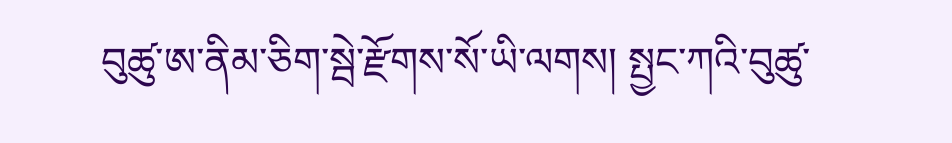བུཚུ་ཨ་ནིམ་ཅིག་སྦེ་རྫོགས་སོ་ཡི་ལགས། སྤྱང་ཀའི་བུཚུ་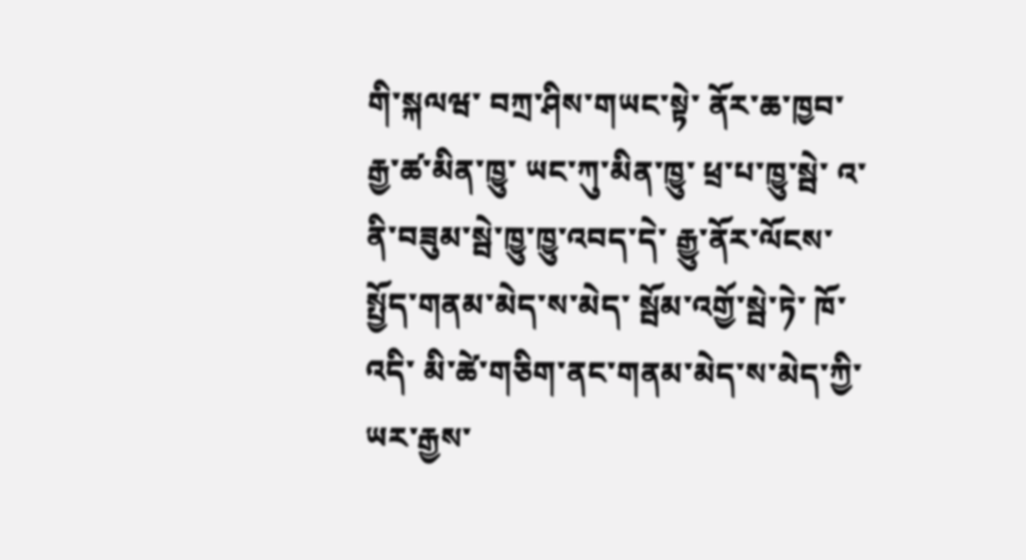གི་སྐལཝ་ བཀྲ་ཤིས་གཡང་སྟེ་ ནོར་ཆ་ཁྱབ་ རྒྱ་ཚ་མིན་ཁྱུ་ ཡང་ཀུ་མིན་ཁྱུ་ ཕྲ་པ་ཁྱུ་སྦེ་ འ་ནི་བཟུམ་སྦེ་ཁྱུ་ཁྱུ་འབད་དེ་ རྒྱུ་ནོར་ལོངས་སྤྱོད་གནམ་མེད་ས་མེད་ སྦོམ་འགྱོ་སྦེ་ཏེ་ ཁོ་འདི་ མི་ཚེ་གཅིག་ནང་གནམ་མེད་ས་མེད་ཀྱི་ཡར་རྒྱས་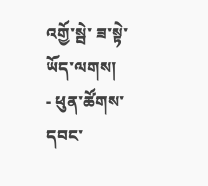འགྱོ་སྦེ་ ཟ་སྟེ་ཡོད་ལགས།
- ཕུན་ཚོགས་དབང་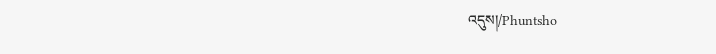འདུས།/Phuntsho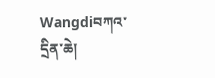Wangdiབཀའ་དྲིན་ཆེ།